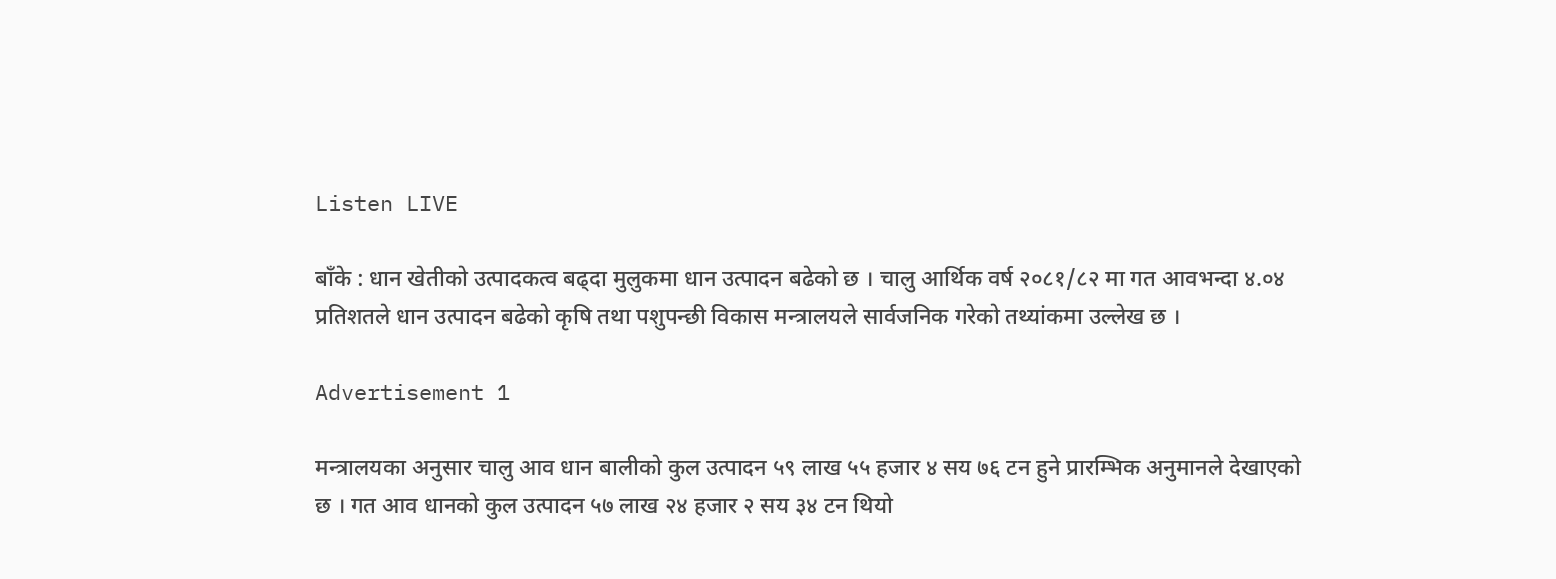Listen LIVE

बाँके : धान खेतीको उत्पादकत्व बढ्दा मुलुकमा धान उत्पादन बढेको छ । चालु आर्थिक वर्ष २०८१/८२ मा गत आवभन्दा ४.०४ प्रतिशतले धान उत्पादन बढेको कृषि तथा पशुपन्छी विकास मन्त्रालयले सार्वजनिक गरेको तथ्यांकमा उल्लेख छ ।

Advertisement 1

मन्त्रालयका अनुसार चालु आव धान बालीको कुल उत्पादन ५९ लाख ५५ हजार ४ सय ७६ टन हुने प्रारम्भिक अनुमानले देखाएको छ । गत आव धानको कुल उत्पादन ५७ लाख २४ हजार २ सय ३४ टन थियो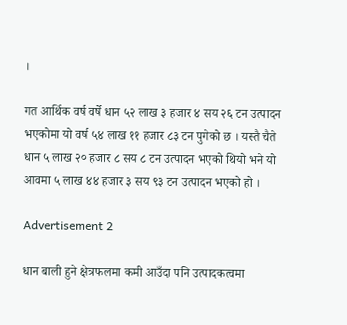।

गत आर्थिक वर्ष वर्षे धान ५२ लाख ३ हजार ४ सय २६ टन उत्पादन भएकोमा यो वर्ष ५४ लाख ११ हजार ८३ टन पुगेको छ । यस्तै चैते धान ५ लाख २० हजार ८ सय ८ टन उत्पादन भएको थियो भने यो आवमा ५ लाख ४४ हजार ३ सय ९३ टन उत्पादन भएको हो ।

Advertisement 2

धान बाली हुने क्षेत्रफलमा कमी आउँदा पनि उत्पादकत्वमा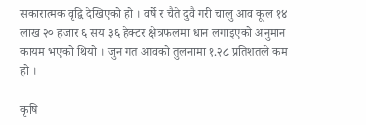सकारात्मक वृद्वि देखिएको हो । वर्षे र चैते दुवै गरी चालु आव कूल १४ लाख २० हजार ६ सय ३६ हेक्टर क्षेत्रफलमा धान लगाइएको अनुमान कायम भएको थियो । जुन गत आवको तुलनामा १.२८ प्रतिशतले कम हो ।

कृषि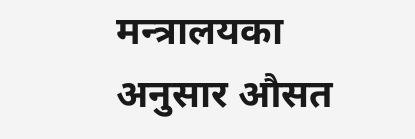मन्त्रालयका अनुसार औसत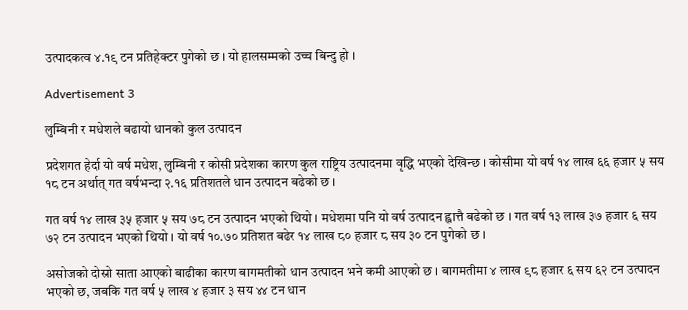उत्पादकत्व ४.१९ टन प्रतिहेक्टर पुगेको छ । यो हालसम्मको उच्च बिन्दु हो ।

Advertisement 3

लुम्बिनी र मधेशले बढायो धानको कुल उत्पादन

प्रदेशगत हेर्दा यो वर्ष मधेश, लुम्बिनी र कोसी प्रदेशका कारण कुल राष्ट्रिय उत्पादनमा वृद्धि भएको देखिन्छ । कोसीमा यो वर्ष १४ लाख ६६ हजार ५ सय १८ टन अर्थात् गत वर्षभन्दा २.१६ प्रतिशतले धान उत्पादन बढेको छ ।

गत वर्ष १४ लाख ३५ हजार ५ सय ७८ टन उत्पादन भएको थियो । मधेशमा पनि यो वर्ष उत्पादन ह्वात्तै बढेको छ । गत वर्ष १३ लाख ३७ हजार ६ सय ७२ टन उत्पादन भएको थियो । यो वर्ष १०.७० प्रतिशत बढेर १४ लाख ८० हजार ८ सय ३० टन पुगेको छ ।

असोजको दोस्रो साता आएको बाढीका कारण बागमतीको धान उत्पादन भने कमी आएको छ । बागमतीमा ४ लाख ९८ हजार ६ सय ६२ टन उत्पादन भएको छ, जबकि गत वर्ष ५ लाख ४ हजार ३ सय ४४ टन धान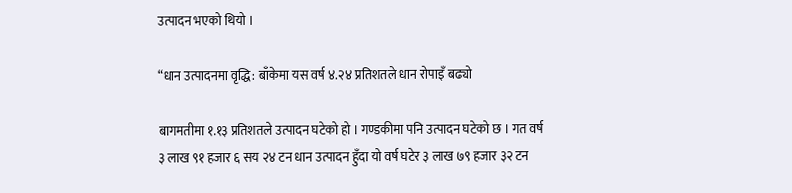उत्पादन भएको थियो ।

“धान उत्पादनमा वृद्धि: बाँकेमा यस वर्ष ४.२४ प्रतिशतले धान रोपाइँ बढ्यो

बागमतीमा १.१३ प्रतिशतले उत्पादन घटेको हो । गण्डकीमा पनि उत्पादन घटेको छ । गत वर्ष ३ लाख ९१ हजार ६ सय २४ टन धान उत्पादन हुँदा यो वर्ष घटेर ३ लाख ७९ हजार ३२ टन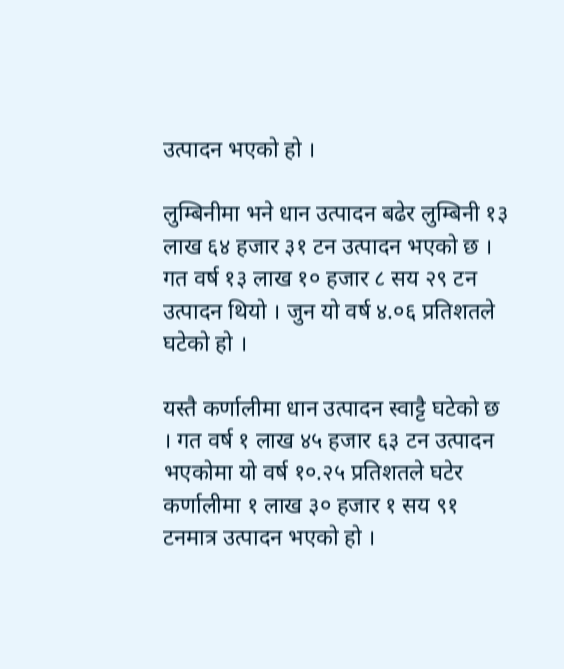उत्पादन भएको हो ।

लुम्बिनीमा भने धान उत्पादन बढेर लुम्बिनी १३ लाख ६४ हजार ३१ टन उत्पादन भएको छ । गत वर्ष १३ लाख १० हजार ८ सय २९ टन उत्पादन थियो । जुन यो वर्ष ४.०६ प्रतिशतले घटेको हो ।

यस्तै कर्णालीमा धान उत्पादन स्वाट्टै घटेको छ । गत वर्ष १ लाख ४५ हजार ६३ टन उत्पादन भएकोमा यो वर्ष १०.२५ प्रतिशतले घटेर कर्णालीमा १ लाख ३० हजार १ सय ९१ टनमात्र उत्पादन भएको हो ।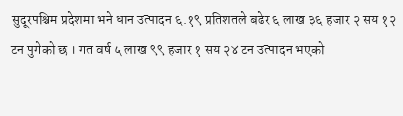सुदूरपश्चिम प्रदेशमा भने धान उत्पादन ६.१९ प्रतिशतले बढेर ६ लाख ३६ हजार २ सय १२ टन पुगेको छ । गत वर्ष ५ लाख ९९ हजार १ सय २४ टन उत्पादन भएको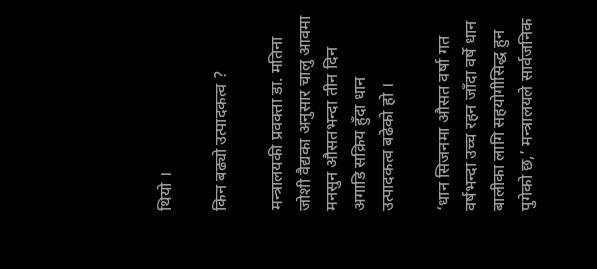थियो ।

किन बढ्यो उत्पादकत्व ?

मन्त्रालयकी प्रवक्ता डा. मतिना जोशी वैद्यका अनुसार चालु आवमा मनसुन औसतभन्दा तीन दिन अगाडि सक्रिय हुँदा धान उत्पादकत्व बढेको हो ।

‘धान सिजनमा औसत वर्षा गत वर्षभन्दा उच्च रहन जाँदा वर्षे धान बालीका लागि सहयोगीसिद्ध हुन पुगेको छ,’ मन्त्रालयले सार्वजनिक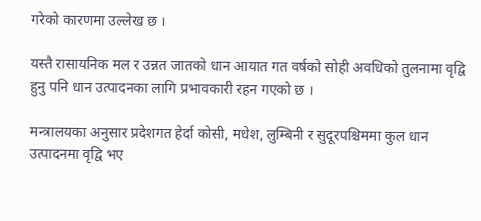गरेको कारणमा उल्लेख छ ।

यस्तै रासायनिक मल र उन्नत जातको धान आयात गत वर्षको सोही अवधिको तुलनामा वृद्वि हुनु पनि धान उत्पादनका लागि प्रभावकारी रहन गएको छ ।

मन्त्रालयका अनुसार प्रदेशगत हेर्दा कोसी, मधेश, लुम्बिनी र सुदूरपश्चिममा कुल धान उत्पादनमा वृद्वि भए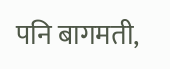पनि बागमती,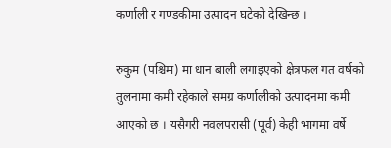कर्णाली र गण्डकीमा उत्पादन घटेको देखिन्छ ।

रुकुम (पश्चिम) मा धान बाली लगाइएको क्षेत्रफल गत वर्षको तुलनामा कमी रहेकाले समग्र कर्णालीको उत्पादनमा कमी आएको छ । यसैगरी नवलपरासी (पूर्व) केही भागमा वर्षे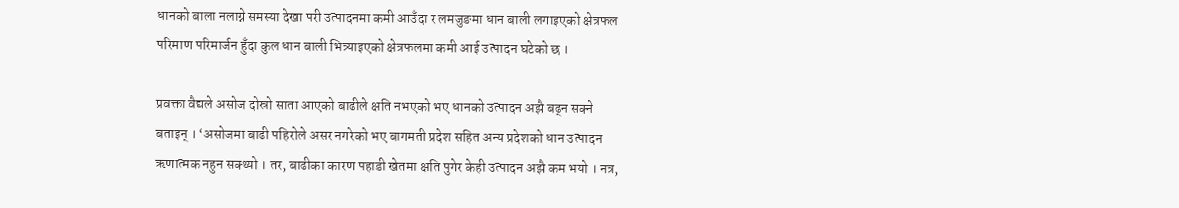धानको बाला नलाग्ने समस्या देखा परी उत्पादनमा कमी आउँदा र लमजुङमा धान बाली लगाइएको क्षेत्रफल परिमाण परिमार्जन हुँदा कुल धान बाली भित्र्याइएको क्षेत्रफलमा कमी आई उत्पादन घटेको छ ।

प्रवक्ता वैद्यले असोज दोस्रो साता आएको बाढीले क्षति नभएको भए धानको उत्पादन अझै बढ्न सक्ने बताइन् । ‘असोजमा बाढी पहिरोले असर नगरेको भए बागमती प्रदेश सहित अन्य प्रदेशको धान उत्पादन ऋणात्मक नहुन सक्थ्यो । तर, बाढीका कारण पहाडी खेतमा क्षति पुगेर केही उत्पादन अझै कम भयो । नत्र,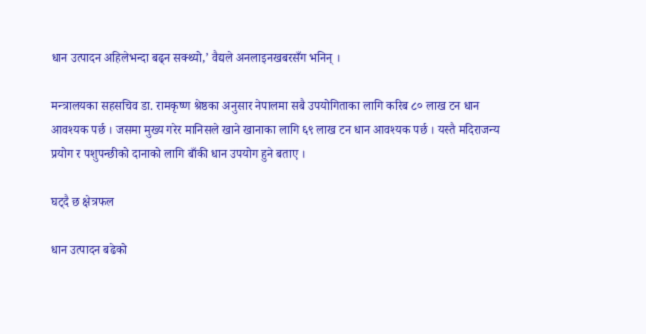धान उत्पादन अहिलेभन्दा बढ्न सक्थ्यो,’ वैद्यले अनलाइनखबरसँग भनिन् ।

मन्त्रालयका सहसचिव डा. रामकृष्ण श्रेष्ठका अनुसार नेपालमा सबै उपयोगिताका लागि करिब ८० लाख टन धान आवश्यक पर्छ । जसमा मुख्य गरेर मानिसले खाने खानाका लागि ६९ लाख टन धान आवश्यक पर्छ । यस्तै मदिराजन्य प्रयोग र पशुपन्छीको दानाको लागि बाँकी धान उपयोग हुने बताए ।

घट्दै छ क्षेत्रफल

धान उत्पादन बढेको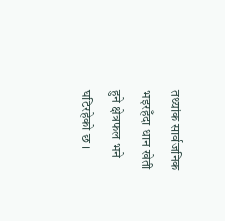तथ्यांक सार्वजनिक भइरहँदा धान खेती हुने क्षेत्रफल भने घटिरहेको छ ।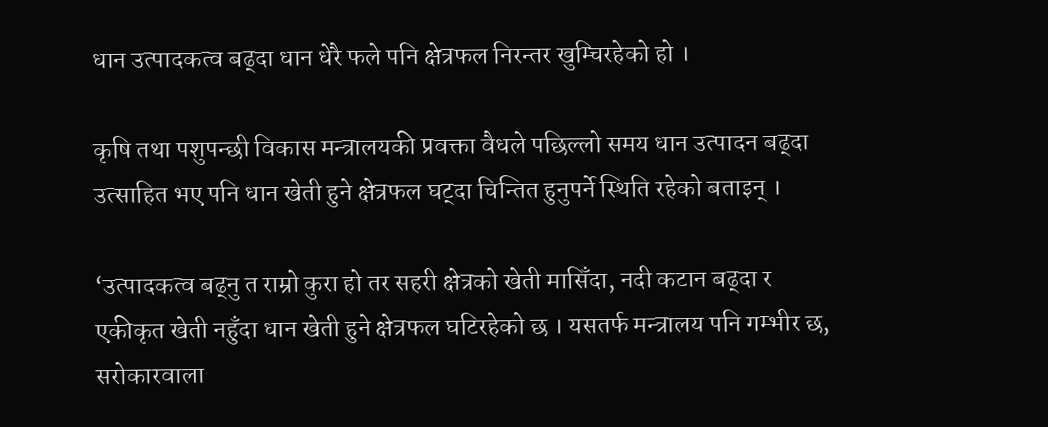धान उत्पादकत्व बढ्दा धान धेरै फले पनि क्षेत्रफल निरन्तर खुम्चिरहेको हो ।

कृषि तथा पशुपन्छी विकास मन्त्रालयकी प्रवक्ता वैधले पछिल्लो समय धान उत्पादन बढ्दा उत्साहित भए पनि धान खेती हुने क्षेत्रफल घट्दा चिन्तित हुनुपर्ने स्थिति रहेको बताइन् ।

‘उत्पादकत्व बढ्नु त राम्रो कुरा हो तर सहरी क्षेत्रको खेती मासिँदा, नदी कटान बढ्दा र एकीकृत खेती नहुँदा धान खेती हुने क्षेत्रफल घटिरहेको छ । यसतर्फ मन्त्रालय पनि गम्भीर छ, सरोकारवाला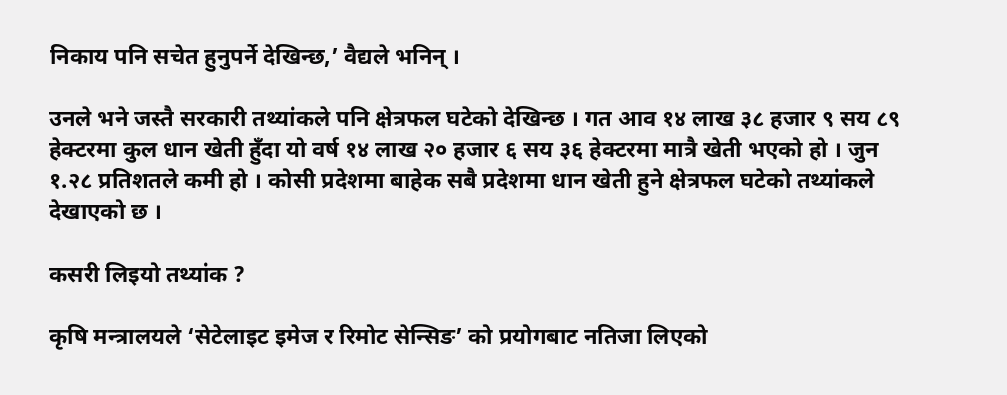निकाय पनि सचेत हुनुपर्ने देखिन्छ,’ वैद्यले भनिन् ।

उनले भने जस्तै सरकारी तथ्यांकले पनि क्षेत्रफल घटेको देखिन्छ । गत आव १४ लाख ३८ हजार ९ सय ८९ हेक्टरमा कुल धान खेती हुँदा यो वर्ष १४ लाख २० हजार ६ सय ३६ हेक्टरमा मात्रै खेती भएको हो । जुन १.२८ प्रतिशतले कमी हो । कोसी प्रदेशमा बाहेक सबै प्रदेशमा धान खेती हुने क्षेत्रफल घटेको तथ्यांकले देखाएको छ ।

कसरी लिइयो तथ्यांक ?

कृषि मन्त्रालयले ‘सेटेलाइट इमेज र रिमोट सेन्सिङ’ को प्रयोगबाट नतिजा लिएको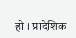हो । प्रादेशिक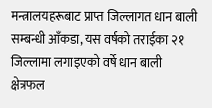मन्त्रालयहरूबाट प्राप्त जिल्लागत धान बाली सम्बन्धी आँकडा, यस वर्षको तराईका २१ जिल्लामा लगाइएको वर्षे धान बाली क्षेत्रफल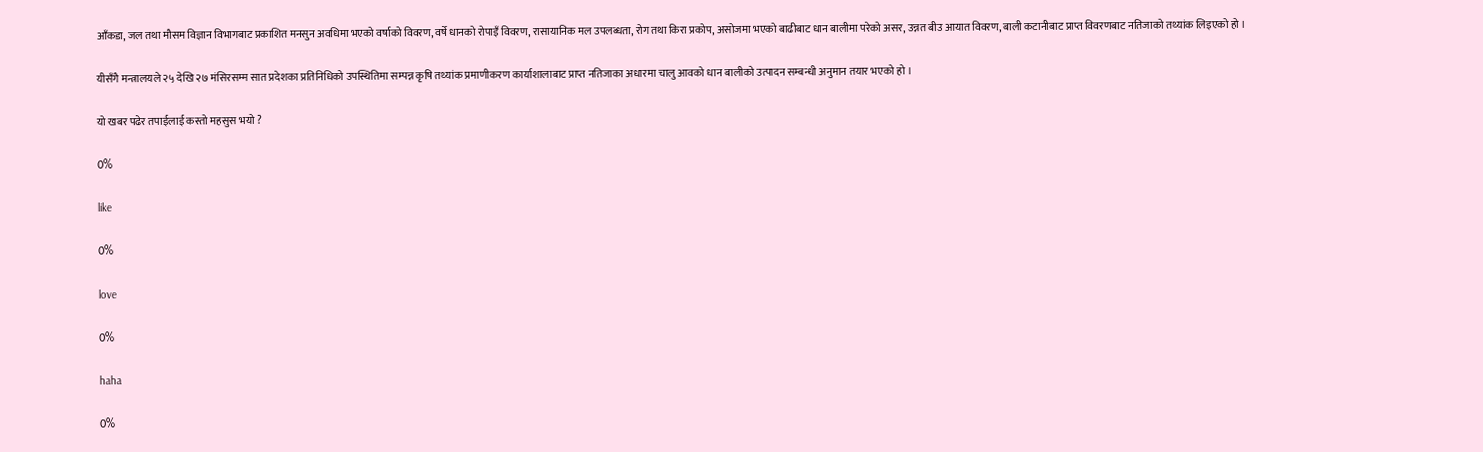आँकडा, जल तथा मौसम विज्ञान विभागबाट प्रकाशित मनसुन अवधिमा भएको वर्षाको विवरण, वर्षे धानको रोपाइँ विवरण, रासायानिक मल उपलब्धता, रोग तथा किरा प्रकोप, असोजमा भएको बाढीबाट धान बालीमा परेको असर, उन्नत बीउ आयात विवरण, बाली कटानीबाट प्राप्त विवरणबाट नतिजाको तथ्यांक लिइएको हो ।

यीसँगै मन्त्रालयले २५ देखि २७ मंसिरसम्म सात प्रदेशका प्रतिनिधिको उपस्थितिमा सम्पन्न कृषि तथ्यांक प्रमाणीकरण कार्याशालाबाट प्राप्त नतिजाका अधारमा चालु आवको धान बालीको उत्पादन सम्बन्धी अनुमान तयार भएको हो ।

यो खबर पढेर तपाईलाई कस्तो महसुस भयो ?

0%

like

0%

love

0%

haha

0%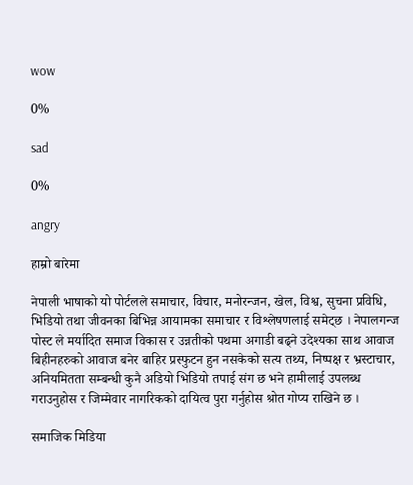wow

0%

sad

0%

angry

हाम्रो बारेमा

नेपाली भाषाको यो पोर्टलले समाचार, विचार, मनोरन्जन, खेल, विश्व, सुचना प्रविधि, भिडियो तथा जीवनका बिभिन्न आयामका समाचार र विश्लेषणलाई समेट्छ । नेपालगन्ज पोस्ट ले मर्यादित समाज विकास र उन्नतीको पथमा अगाडी बढ्ने उदेश्यका साथ आवाज बिहीनहरुको आवाज बनेर बाहिर प्रस्फुटन हुन नसकेको सत्य तथ्य, निष्पक्ष र भ्रस्टाचार, अनियमितता सम्बन्धी कुनै अडियो भिडियो तपाई संग छ भने हामीलाई उपलब्ध गराउनुहोस र जिम्मेवार नागरिकको दायित्व पुरा गर्नुहोस श्रोत गोप्य राखिने छ ।

समाजिक मिडिया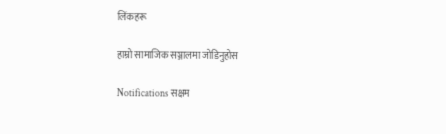लिंकहरू

हाम्रो सामाजिक सञ्जालमा जोडिनुहोस

Notifications सक्षम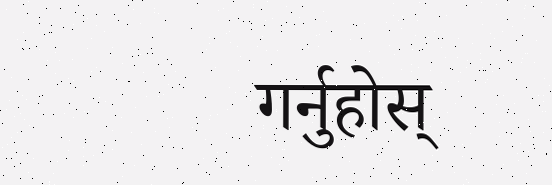गर्नुहोस्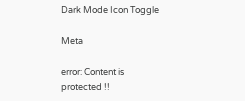Dark Mode Icon Toggle

Meta

error: Content is protected !!